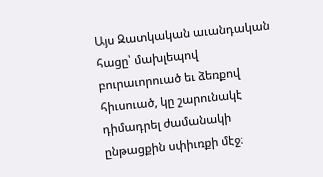Այս Զատկական աւանդական հացը՝ մախլեպով բուրաւորուած եւ ձեռքով հիւսուած, կը շարունակէ դիմադրել ժամանակի ընթացքին սփիւռքի մէջ։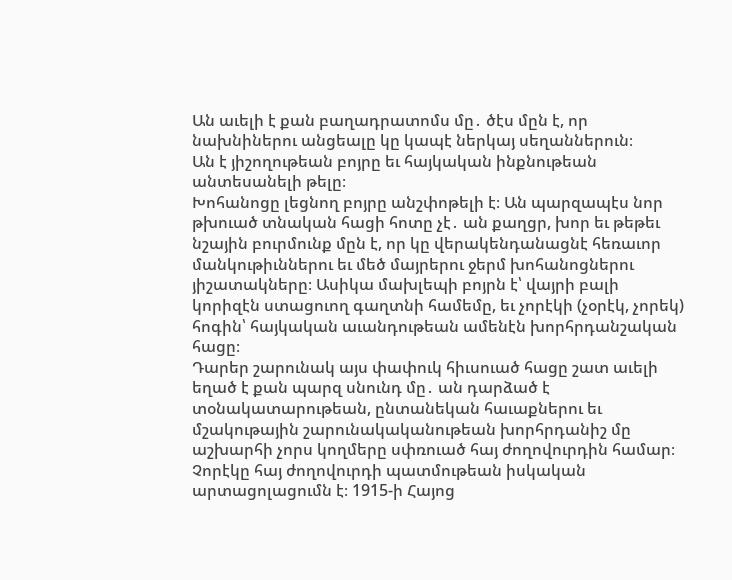Ան աւելի է քան բաղադրատոմս մը․ ծէս մըն է, որ նախնիներու անցեալը կը կապէ ներկայ սեղաններուն։
Ան է յիշողութեան բոյրը եւ հայկական ինքնութեան անտեսանելի թելը։
Խոհանոցը լեցնող բոյրը անշփոթելի է։ Ան պարզապէս նոր թխուած տնական հացի հոտը չէ․ ան քաղցր, խոր եւ թեթեւ նշային բուրմունք մըն է, որ կը վերակենդանացնէ հեռաւոր մանկութիւններու եւ մեծ մայրերու ջերմ խոհանոցներու յիշատակները։ Ասիկա մախլեպի բոյրն է՝ վայրի բալի կորիզէն ստացուող գաղտնի համեմը, եւ չորէկի (չօրէկ, չորեկ) հոգին՝ հայկական աւանդութեան ամենէն խորհրդանշական հացը։
Դարեր շարունակ այս փափուկ հիւսուած հացը շատ աւելի եղած է քան պարզ սնունդ մը․ ան դարձած է տօնակատարութեան, ընտանեկան հաւաքներու եւ մշակութային շարունակականութեան խորհրդանիշ մը աշխարհի չորս կողմերը սփռուած հայ ժողովուրդին համար։
Չորէկը հայ ժողովուրդի պատմութեան իսկական արտացոլացումն է։ 1915-ի Հայոց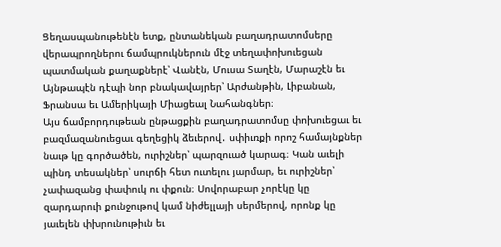Ցեղասպանութենէն ետք, ընտանեկան բաղադրատոմսերը վերապրողներու ճամպրուկներուն մէջ տեղափոխուեցան պատմական քաղաքներէ՝ Վանէն, Մուսա Տաղէն, Մարաշէն եւ Այնթապէն դէպի նոր բնակավայրեր՝ Արժանթին, Լիբանան, Ֆրանսա եւ Ամերիկայի Միացեալ Նահանգներ։
Այս ճամբորդութեան ընթացքին բաղադրատոմսը փոխուեցաւ եւ բազմազանուեցաւ գեղեցիկ ձեւերով․ սփիւռքի որոշ համայնքներ նաւթ կը գործածեն, ուրիշներ՝ պարզուած կարագ։ Կան աւելի պինդ տեսակներ՝ սուրճի հետ ուտելու յարմար, եւ ուրիշներ՝ չափազանց փափուկ ու փքուն։ Սովորաբար չորէկը կը զարդարուի քունջութով կամ նիժելլայի սերմերով, որոնք կը յաւելեն փխրունութիւն եւ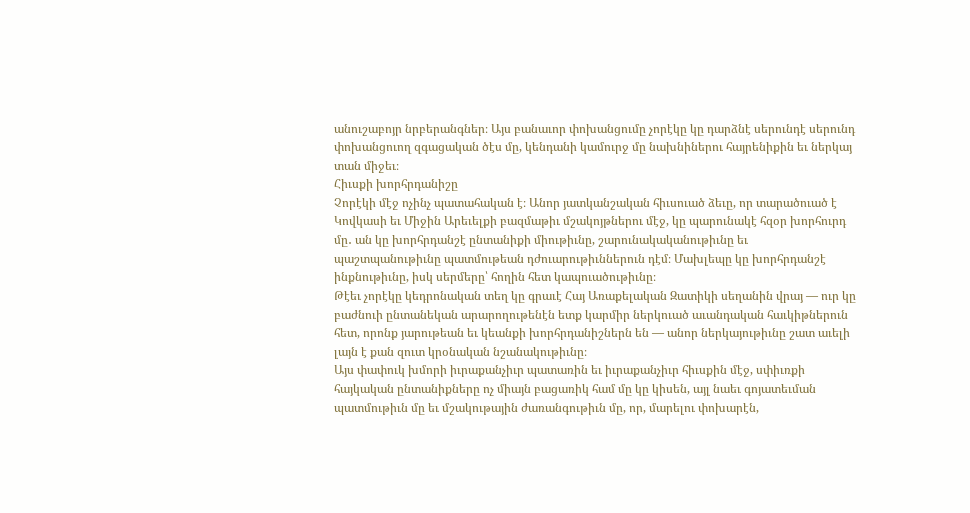անուշաբոյր նրբերանգներ։ Այս բանաւոր փոխանցումը չորէկը կը դարձնէ սերունդէ սերունդ փոխանցուող զգացական ծէս մը, կենդանի կամուրջ մը նախնիներու հայրենիքին եւ ներկայ տան միջեւ։
Հիւսքի խորհրդանիշը
Չորէկի մէջ ոչինչ պատահական է։ Անոր յատկանշական հիւսուած ձեւը, որ տարածուած է Կովկասի եւ Միջին Արեւելքի բազմաթիւ մշակոյթներու մէջ, կը պարունակէ հզօր խորհուրդ մը․ ան կը խորհրդանշէ ընտանիքի միութիւնը, շարունակականութիւնը եւ պաշտպանութիւնը պատմութեան դժուարութիւններուն դէմ։ Մախլեպը կը խորհրդանշէ ինքնութիւնը, իսկ սերմերը՝ հողին հետ կապուածութիւնը։
Թէեւ չորէկը կեդրոնական տեղ կը գրաւէ Հայ Առաքելական Զատիկի սեղանին վրայ — ուր կը բաժնուի ընտանեկան արարողութենէն ետք կարմիր ներկուած աւանդական հաւկիթներուն հետ, որոնք յարութեան եւ կեանքի խորհրդանիշներն են — անոր ներկայութիւնը շատ աւելի լայն է քան զուտ կրօնական նշանակութիւնը։
Այս փափուկ խմորի իւրաքանչիւր պատառին եւ իւրաքանչիւր հիւսքին մէջ, սփիւռքի հայկական ընտանիքները ոչ միայն բացառիկ համ մը կը կիսեն, այլ նաեւ գոյատեւման պատմութիւն մը եւ մշակութային ժառանգութիւն մը, որ, մարելու փոխարէն,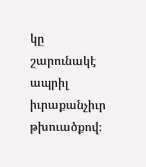կը շարունակէ ապրիլ իւրաքանչիւր թխուածքով։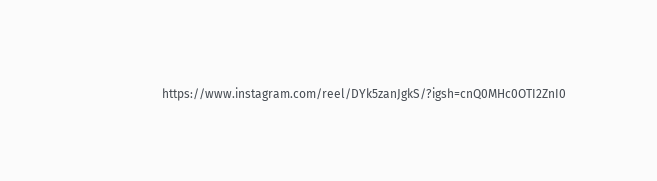https://www.instagram.com/reel/DYk5zanJgkS/?igsh=cnQ0MHc0OTI2ZnI0